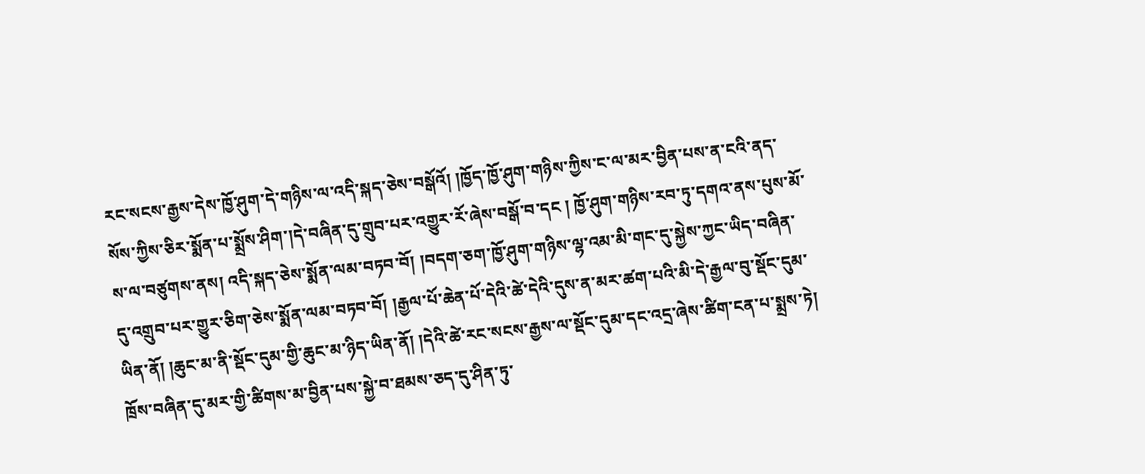རང་སངས་རྒྱས་དེས་ཁྱོ་ཤུག་དེ་གཉིས་ལ་འདི་སྐད་ཅེས་བསྒོའོ། །ཁྱོད་ཁྱོ་ཤུག་གཉིས་ཀྱིས་ང་ལ་མར་བྱིན་པས་ན་ངའི་ནད་སོས་ཀྱིས་ཅིར་སྨོན་པ་སྨྲོས་ཤིག་།དེ་བཞིན་དུ་གྲུབ་པར་འགྱུར་རོ་ཞེས་བསྒོ་བ་དང ། ཁྱོ་ཤུག་གཉིས་རབ་ཏུ་དགའ་ནས་པུས་མོ་ས་ལ་བཙུགས་ནས། འདི་སྐད་ཅེས་སྨོན་ལམ་བཏབ་བོ། །བདག་ཅག་ཁྱོ་ཤུག་གཉིས་ལྷ་འམ་མི་གང་དུ་སྐྱེས་ཀྱང་ཡིད་བཞིན་དུ་འགྲུབ་པར་གྱུར་ཅིག་ཅེས་སྨོན་ལམ་བཏབ་བོ། །རྒྱལ་པོ་ཆེན་པོ་དེའི་ཚེ་དེའི་དུས་ན་མར་ཚག་པའི་མི་དེ་རྒྱལ་བུ་སྡོང་དུམ་ཡིན་ནོ། །ཆུང་མ་ནི་སྡོང་དུམ་གྱི་ཆུང་མ་ཉིད་ཡིན་ནོ། །དེའི་ཚེ་རང་སངས་རྒྱས་ལ་སྡོང་དུམ་དང་འདྲ་ཞེས་ཚིག་ངན་པ་སྨྲས་ཏེ། ཁྲོས་བཞིན་དུ་མར་གྱི་ཚིགས་མ་བྱིན་པས་སྐྱེ་བ་ཐམས་ཅད་དུ་ཤིན་ཏུ་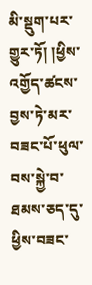མི་སྡུག་པར་གྱུར་ཏོ། །ཕྱིས་འགྱོད་ཚངས་བྱས་ཏེ་མར་བཟང་པོ་ཕུལ་བས་སྐྱེ་བ་ཐམས་ཅད་དུ་ཕྱིས་བཟང་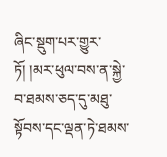ཞིང་སྡུག་པར་གྱུར་ཏོ། །མར་ཕུལ་བས་ན་སྐྱེ་བ་ཐམས་ཅད་དུ་མཐུ་སྟོབས་དང་ལྡན་ཏེ་ཐམས་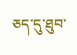ཅད་དུ་ཐུབ་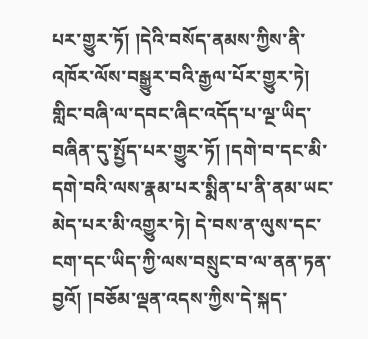པར་གྱུར་ཏོ། །དེའི་བསོད་ནམས་ཀྱིས་ནི་འཁོར་ལོས་བསྒྱུར་བའི་རྒྱལ་པོར་གྱུར་ཏེ། གླིང་བཞི་ལ་དབང་ཞིང་འདོད་པ་ལྔ་ཡིད་བཞིན་དུ་སྤྱོད་པར་གྱུར་ཏོ། །དགེ་བ་དང་མི་དགེ་བའི་ལས་རྣམ་པར་སྨིན་པ་ནི་ནམ་ཡང་མེད་པར་མི་འགྱུར་ཏེ། དེ་བས་ན་ལུས་དང་ངག་དང་ཡིད་ཀྱི་ལས་བསྲུང་བ་ལ་ནན་ཏན་བྱའོ། །བཅོམ་ལྡན་འདས་ཀྱིས་དེ་སྐད་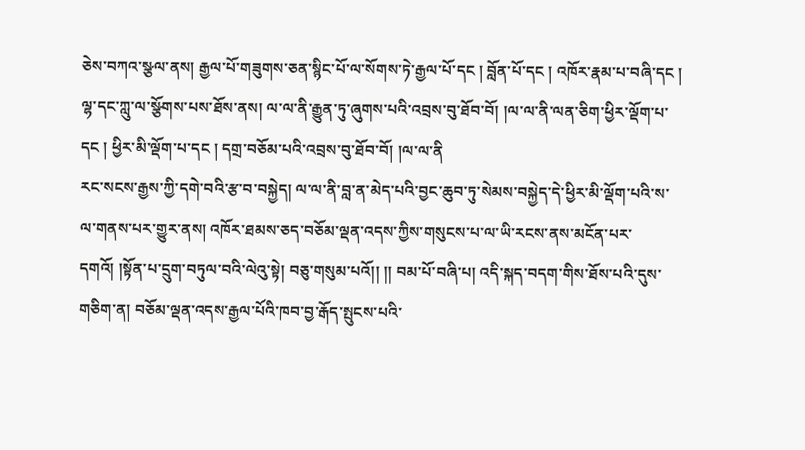ཅེས་བཀའ་སྩལ་ནས། རྒྱལ་པོ་གཟུགས་ཅན་སྙིང་པོ་ལ་སོགས་ཏེ་རྒྱལ་པོ་དང ། བློན་པོ་དང ། འཁོར་རྣམ་པ་བཞི་དང ། ལྷ་དང་ཀླུ་ལ་སྩོགས་པས་ཐོས་ནས། ལ་ལ་ནི་རྒྱུན་ཏུ་ཞུགས་པའི་འབྲས་བུ་ཐོབ་བོ། །ལ་ལ་ནི་ལན་ཅིག་ཕྱིར་ལྡོག་པ་དང ། ཕྱིར་མི་ལྡོག་པ་དང ། དགྲ་བཅོམ་པའི་འབྲས་བུ་ཐོབ་བོ། །ལ་ལ་ནི
རང་སངས་རྒྱས་ཀྱི་དགེ་བའི་རྩ་བ་བསྐྱེད། ལ་ལ་ནི་བླ་ན་མེད་པའི་བྱང་ཆུབ་ཏུ་སེམས་བསྐྱེད་དེ་ཕྱིར་མི་ལྡོག་པའི་ས་ལ་གནས་པར་གྱུར་ནས། འཁོར་ཐམས་ཅད་བཅོམ་ལྡན་འདས་ཀྱིས་གསུངས་པ་ལ་ཡི་རངས་ནས་མངོན་པར་དགའོ། །སྟོན་པ་དྲུག་བཏུལ་བའི་ལེའུ་སྟེ། བཅུ་གསུམ་པའོ།། །། བམ་པོ་བཞི་པ། འདི་སྐད་བདག་གིས་ཐོས་པའི་དུས་གཅིག་ན། བཅོམ་ལྡན་འདས་རྒྱལ་པོའི་ཁབ་བྱ་རྒོད་སྤུངས་པའི་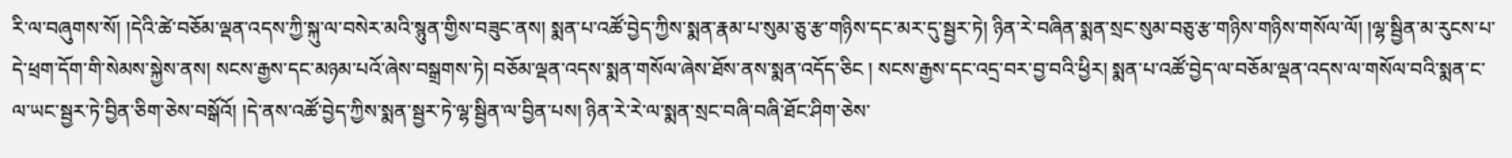རི་ལ་བཞུགས་སོ། །དེའི་ཚེ་བཅོམ་ལྡན་འདས་ཀྱི་སྐུ་ལ་བསེར་མའི་སྙུན་གྱིས་བཟུང་ནས། སྨན་པ་འཚོ་བྱེད་ཀྱིས་སྨན་རྣམ་པ་སུམ་ཅུ་རྩ་གཉིས་དང་མར་དུ་སྦྱར་ཏེ། ཉིན་རེ་བཞིན་སྨན་སྲང་སུམ་བཅུ་རྩ་གཉིས་གཉིས་གསོལ་ལོ། །ལྷ་སྦྱིན་མ་རུངས་པ་དེ་ཕྲག་དོག་གི་སེམས་སྐྱེས་ནས། སངས་རྒྱས་དང་མཉམ་པའོ་ཞེས་བསྒྲགས་ཏེ། བཅོམ་ལྡན་འདས་སྨན་གསོལ་ཞེས་ཐོས་ནས་སྨན་འདོད་ཅིང ། སངས་རྒྱས་དང་འདྲ་བར་བྱ་བའི་ཕྱིར། སྨན་པ་འཚོ་བྱེད་ལ་བཅོམ་ལྡན་འདས་ལ་གསོལ་བའི་སྨན་ང་ལ་ཡང་སྦྱར་ཏེ་བྱིན་ཅིག་ཅེས་བསྒོའོ། །དེ་ནས་འཚོ་བྱེད་ཀྱིས་སྨན་སྦྱར་ཏེ་ལྷ་སྦྱིན་ལ་བྱིན་པས། ཉིན་རེ་རེ་ལ་སྨན་སྲང་བཞི་བཞི་ཐོང་ཤིག་ཅེས་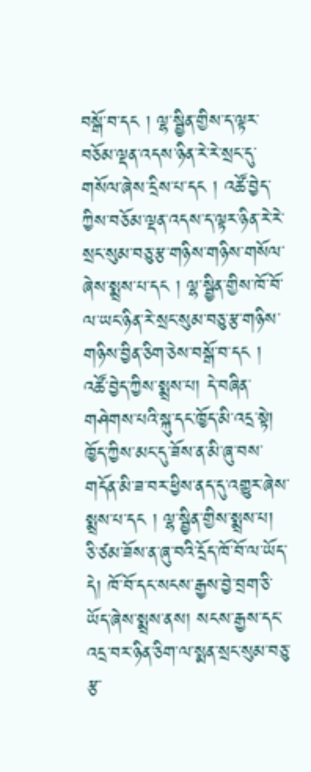བསྒོ་བ་དང ། ལྷ་སྦྱིན་གྱིས་ད་ལྟར་བཅོམ་ལྡན་འདས་ཉིན་རེ་རེ་སྲང་དུ་གསོལ་ཞེས་དྲིས་པ་དང ། འཚོ་བྱེད་ཀྱིས་བཅོམ་ལྡན་འདས་ད་ལྟར་ཉིན་རེ་རེ་སྲང་སུམ་བཅུ་རྩ་གཉིས་གཉིས་གསོལ་ཞེས་སྨྲས་པ་དང ། ལྷ་སྦྱིན་གྱིས་ཁོ་བོ་ལ་ཡང་ཉིན་རེ་སྲང་སུམ་བཅུ་རྩ་གཉིས་གཉིས་བྱིན་ཅིག་ཅེས་བསྒོ་བ་དང ། འཚོ་བྱེད་ཀྱིས་སྨྲས་པ། དེ་བཞིན་གཤེགས་པའི་སྐུ་དང་ཁྱོད་མི་འདྲ་སྟེ། ཁྱོད་ཀྱིས་མང་དུ་ཟོས་ན་མི་ཞུ་བས་གདོན་མི་ཟ་བར་ཕྱིས་ནད་དུ་འགྱུར་ཞེས་སྨྲས་པ་དང ། ལྷ་སྦྱིན་གྱིས་སྨྲས་པ།
ཅི་ཙམ་ཟོས་ན་ཞུ་བའི་དྲོད་ཁོ་བོ་ལ་ཡོད་དེ། ཁོ་བོ་དང་སངས་རྒྱས་བྱེ་བྲག་ཅི་ཡོད་ཞེས་སྨྲས་ནས། སངས་རྒྱས་དང་འདྲ་བར་ཉིན་ཅིག་ལ་སྨན་སྲང་སུམ་བཅུ་རྩ་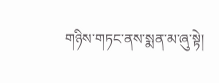གཉིས་གཏང་ནས་སྨན་མ་ཞུ་སྟེ།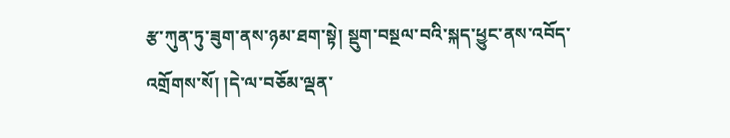རྩ་ཀུན་ཏུ་ཟུག་ནས་ཉམ་ཐག་སྟེ། སྡུག་བསྔལ་བའི་སྐད་ཕྱུང་ནས་འབོད་འགྲོགས་སོ། །དེ་ལ་བཅོམ་ལྡན་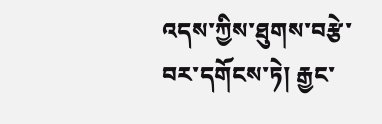འདས་ཀྱིས་ཐུགས་བརྩེ་བར་དགོངས་ཏེ། རྒྱང་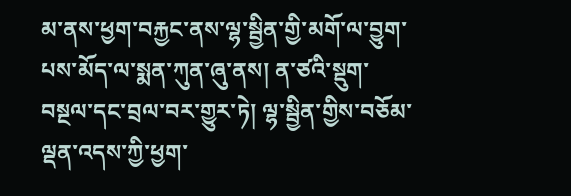མ་ནས་ཕྱག་བརྐྱང་ནས་ལྷ་སྦྱིན་གྱི་མགོ་ལ་བྱུག་པས་མོད་ལ་སྨན་ཀུན་ཞུ་ནས། ན་ཙའི་སྡུག་བསྔལ་དང་བྲལ་བར་གྱུར་ཏེ། ལྷ་སྦྱིན་གྱིས་བཅོམ་ལྡན་འདས་ཀྱི་ཕྱག་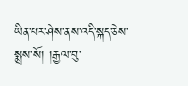ཡིན་པར་ཤེས་ནས་འདི་སྐད་ཅེས་སྨྲས་སོ། །རྒྱལ་བུ་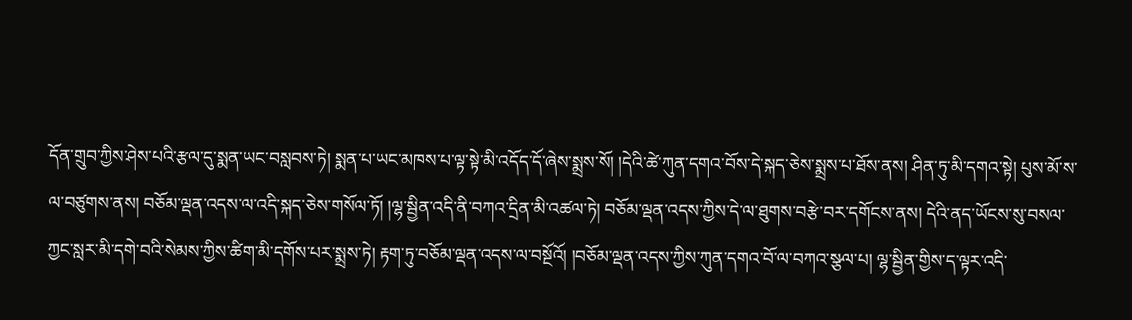དོན་གྲུབ་ཀྱིས་ཤེས་པའི་རྩལ་དུ་སྨན་ཡང་བསླབས་ཏེ། སྨན་པ་ཡང་མཁས་པ་ལྟ་སྟེ་མི་འདོད་དོ་ཞེས་སྨྲས་སོ། །དེའི་ཚེ་ཀུན་དགའ་བོས་དེ་སྐད་ཅེས་སྨྲས་པ་ཐོས་ནས། ཤིན་ཏུ་མི་དགའ་སྟེ། པུས་མོ་ས་ལ་བཙུགས་ནས། བཅོམ་ལྡན་འདས་ལ་འདི་སྐད་ཅེས་གསོལ་ཏོ། །ལྷ་སྦྱིན་འདི་ནི་བཀའ་དྲིན་མི་འཚལ་ཏེ། བཅོམ་ལྡན་འདས་ཀྱིས་དེ་ལ་ཐུགས་བརྩེ་བར་དགོངས་ནས། དེའི་ནད་ཡོངས་སུ་བསལ་ཀྱང་སླར་མི་དགེ་བའི་སེམས་ཀྱིས་ཚིག་མི་དགོས་པར་སྨྲས་ཏེ། རྟག་ཏུ་བཅོམ་ལྡན་འདས་ལ་བསྔོའོ། །བཅོམ་ལྡན་འདས་ཀྱིས་ཀུན་དགའ་བོ་ལ་བཀའ་སྩལ་པ། ལྷ་སྦྱིན་གྱིས་ད་ལྟར་འདི་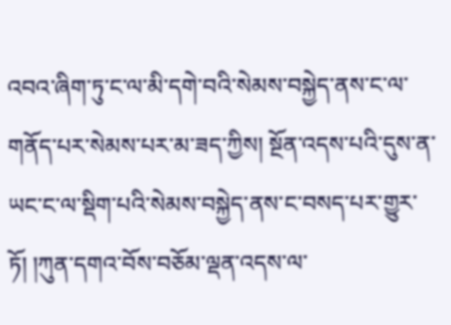འབའ་ཞིག་ཏུ་ང་ལ་མི་དགེ་བའི་སེམས་བསྐྱེད་ནས་ང་ལ་གནོད་པར་སེམས་པར་མ་ཟད་ཀྱིས། སྔོན་འདས་པའི་དུས་ན་ཡང་ང་ལ་སྡིག་པའི་སེམས་བསྐྱེད་ནས་ང་བསད་པར་གྱུར་ཏོ། །ཀུན་དགའ་བོས་བཅོམ་ལྡན་འདས་ལ་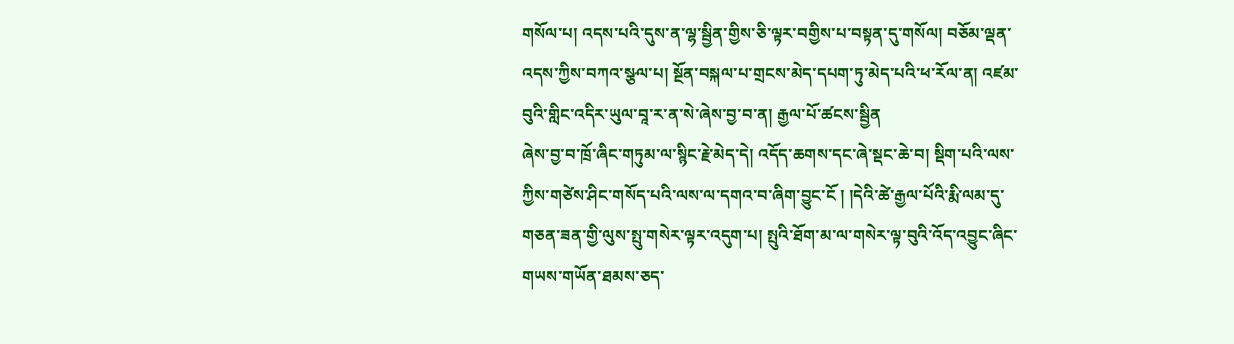གསོལ་པ། འདས་པའི་དུས་ན་ལྷ་སྦྱིན་གྱིས་ཅི་ལྟར་བགྱིས་པ་བསྟན་དུ་གསོལ། བཅོམ་ལྡན་འདས་ཀྱིས་བཀའ་སྩལ་པ། སྔོན་བསྐལ་པ་གྲངས་མེད་དཔག་ཏུ་མེད་པའི་ཕ་རོལ་ན། འཛམ་བུའི་གླིང་འདིར་ཡུལ་བཱ་ར་ན་སེ་ཞེས་བྱ་བ་ན། རྒྱལ་པོ་ཚངས་སྦྱིན
ཞེས་བྱ་བ་ཁྲོ་ཞིང་གཏུམ་ལ་སྙིང་རྗེ་མེད་དེ། འདོད་ཆགས་དང་ཞེ་སྡང་ཆེ་བ། སྡིག་པའི་ལས་ཀྱིས་གཙེས་ཤིང་གསོད་པའི་ལས་ལ་དགའ་བ་ཞིག་བྱུང་ངོ ། །དེའི་ཚེ་རྒྱལ་པོའི་རྨི་ལམ་དུ་གཅན་ཟན་གྱི་ལུས་སྤུ་གསེར་ལྟར་འདུག་པ། སྤུའི་ཐོག་མ་ལ་གསེར་ལྟ་བུའི་འོད་འབྱུང་ཞིང་གཡས་གཡོན་ཐམས་ཅད་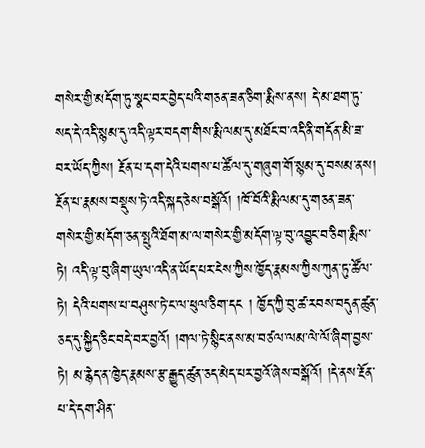གསེར་གྱི་མདོག་ཏུ་སྣང་བར་བྱེད་པའི་གཅན་ཟན་ཅིག་རྨིས་ནས། དེ་མ་ཐག་ཏུ་སད་དེ་འདི་སྙམ་དུ་འདི་ལྟར་བདག་གིས་རྨི་ལམ་དུ་མཐོང་བ་འདི་ནི་གདོན་མི་ཟ་བར་ཡོད་ཀྱིས། རྔོན་པ་དག་དེའི་པགས་པ་ཚོལ་དུ་གཞུག་གོ་སྙམ་དུ་བསམ་ནས། རྔོན་པ་རྣམས་བསྡུས་ཏེ་འདི་སྐད་ཅེས་བསྒོའོ། །ཁོ་བོའི་རྨི་ལམ་དུ་གཅན་ཟན་གསེར་གྱི་མདོག་ཅན་སྤུའི་ཐོག་མ་ལ་གསེར་གྱི་མདོག་ལྟ་བུ་འབྱུང་བ་ཅིག་རྨིས་ཏེ། འདི་ལྟ་བུ་ཞིག་ཡུལ་འདི་ན་ཡོད་པར་ངེས་ཀྱིས་ཁྱོད་རྣམས་ཀྱིས་ཀུན་ཏུ་ཚོལ་ཏེ། དེའི་པགས་པ་བཤུས་ཏེ་ང་ལ་ཕུལ་ཅིག་དང ། ཁྱོད་ཀྱི་བུ་ཚ་རབས་བདུན་ཚུན་ཅད་དུ་སྐྱིད་ཅིང་བདེ་བར་བྱའོ། །གལ་ཏེ་སྙིང་ནས་མ་བཙལ་ལམ་ལེ་ལོ་ཞིག་བྱས་ཏེ། མ་རྙེད་ན་ཁྱེད་རྣམས་རྩ་རྒྱུད་ཚུན་ཅད་མེད་པར་བྱའོ་ཞེས་བསྒོའོ། །དེ་ནས་རྔོན་པ་དེ་དག་ཤིན་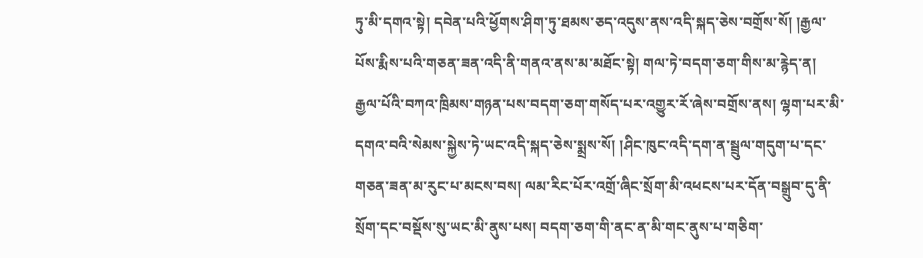ཏུ་མི་དགའ་སྟེ། དབེན་པའི་ཕྱོགས་ཤིག་ཏུ་ཐམས་ཅད་འདུས་ནས་འདི་སྐད་ཅེས་བགྲོས་སོ། །རྒྱལ་པོས་རྨིས་པའི་གཅན་ཟན་འདི་ནི་གནའ་ནས་མ་མཐོང་སྟེ། གལ་ཏེ་བདག་ཅག་གིས་མ་རྙེད་ན། རྒྱལ་པོའི་བཀའ་ཁྲིམས་གཉན་པས་བདག་ཅག་གསོད་པར་འགྱུར་རོ་ཞེས་བགྲོས་ནས། ལྷག་པར་མི་དགའ་བའི་སེམས་སྐྱེས་ཏེ་ཡང་འདི་སྐད་ཅེས་སྨྲས་སོ། །ཤིང་ཁུང་འདི་དག་ན་སྦྲུལ་གདུག་པ་དང་གཅན་ཟན་མ་རུང་པ་མངས་བས། ལམ་རིང་པོར་འགྲོ་ཞིང་སྲོག་མི་འཕངས་པར་དོན་བསྒྲུབ་དུ་ནི་སྲོག་དང་བསྡོས་སུ་ཡང་མི་ནུས་པས། བདག་ཅག་གི་ནང་ན་མི་གང་ནུས་པ་གཅིག་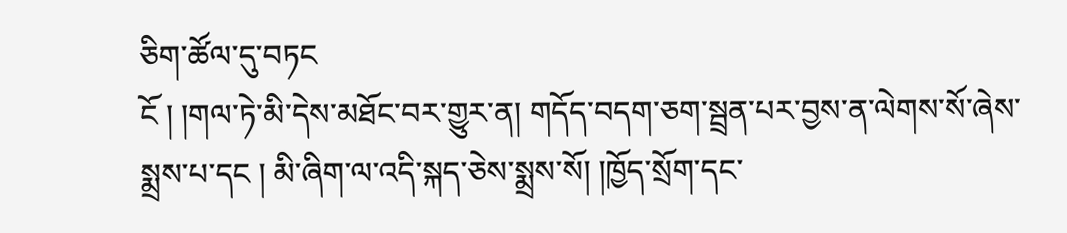ཅིག་ཚོལ་དུ་བཏང
ངོ ། །གལ་ཏེ་མི་དེས་མཐོང་བར་གྱུར་ན། གདོད་བདག་ཅག་སྦྲན་པར་བྱས་ན་ལེགས་སོ་ཞེས་སྨྲས་པ་དང ། མི་ཞིག་ལ་འདི་སྐད་ཅེས་སྨྲས་སོ། །ཁྱོད་སྲོག་དང་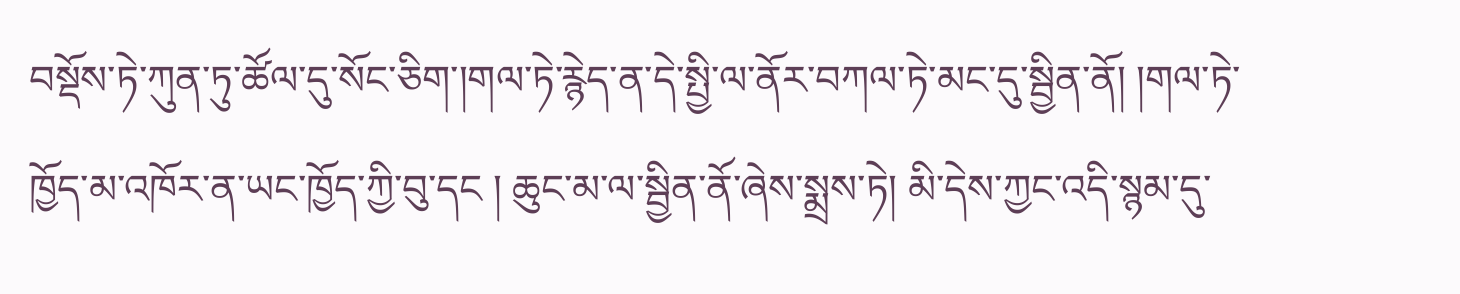བསྡོས་ཏེ་ཀུན་ཏུ་ཚོལ་དུ་སོང་ཅིག་།གལ་ཏེ་རྙེད་ན་དེ་སྤྱི་ལ་ནོར་བཀལ་ཏེ་མང་དུ་སྦྱིན་ནོ། །གལ་ཏེ་ཁྱོད་མ་འཁོར་ན་ཡང་ཁྱོད་ཀྱི་བུ་དང ། ཆུང་མ་ལ་སྦྱིན་ནོ་ཞེས་སྨྲས་ཏེ། མི་དེས་ཀྱང་འདི་སྙམ་དུ་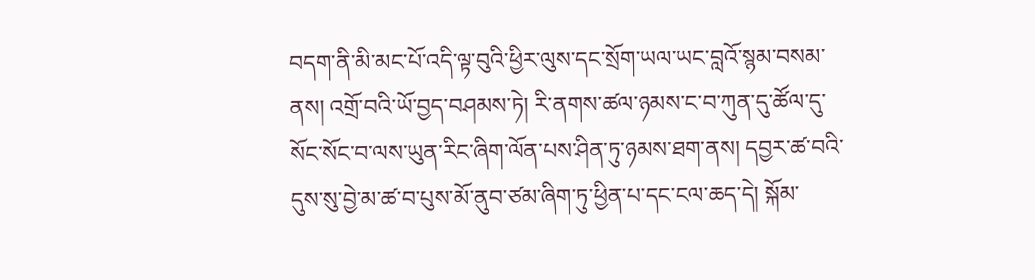བདག་ནི་མི་མང་པོ་འདི་ལྟ་བུའི་ཕྱིར་ལུས་དང་སྲོག་ཡལ་ཡང་བླའོ་སྙམ་བསམ་ནས། འགྲོ་བའི་ཡོ་བྱད་བཤམས་ཏེ། རི་ནགས་ཚལ་ཉམས་ང་བ་ཀུན་དུ་ཚོལ་དུ་སོང་སོང་བ་ལས་ཡུན་རིང་ཞིག་ལོན་པས་ཤིན་ཏུ་ཉམས་ཐག་ནས། དབྱར་ཚ་བའི་དུས་སུ་བྱེ་མ་ཚ་བ་པུས་མོ་ནུབ་ཙམ་ཞིག་ཏུ་ཕྱིན་པ་དང་ངལ་ཆད་དེ། སྐོམ་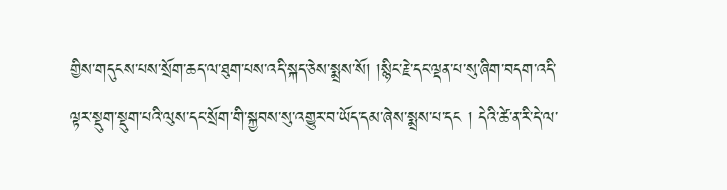གྱིས་གདུངས་པས་སྲོག་ཆད་ལ་ཐུག་པས་འདི་སྐད་ཅེས་སྨྲས་སོ། །སྙིང་རྗེ་དང་ལྡན་པ་སུ་ཞིག་བདག་འདི་ལྟར་སྡུག་སྡུག་པའི་ལུས་དང་སྲོག་གི་སྐྱབས་སུ་འགྱུར་བ་ཡོད་དམ་ཞེས་སྨྲས་པ་དང ། དེའི་ཚེ་ན་རི་དེ་ལ་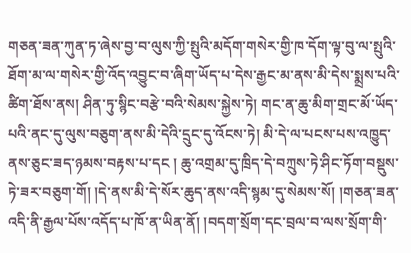གཅན་ཟན་ཀུན་ཏ་ཞེས་བྱ་བ་ལུས་ཀྱི་སྤུའི་མདོག་གསེར་གྱི་ཁ་དོག་ལྟ་བུ་ལ་སྤུའི་ཐོག་མ་ལ་གསེར་གྱི་འོད་འབྱུང་བ་ཞིག་ཡོད་པ་དེས་རྒྱང་མ་ནས་མི་དེས་སྨྲས་པའི་ཚིག་ཐོས་ནས། ཤིན་ཏུ་སྙིང་བརྩེ་བའི་སེམས་སྐྱེས་ཏེ། གང་ན་ཆུ་མིག་གྲང་མོ་ཡོད་པའི་ནང་དུ་ལུས་བཅུག་ནས་མི་དེའི་དྲུང་དུ་འོངས་ཏེ། མི་དེ་ལ་པངས་པས་འཁྱུད་ནས་ཅུང་ཟད་ཉམས་བརྟས་པ་དང ། ཆུ་འགྲམ་དུ་ཁྲིད་དེ་བཀྲུས་ཏེ་ཤིང་ཏོག་བསྡུས་ཏེ་ཟར་བཅུག་གོ། །དེ་ནས་མི་དེ་སོར་ཆུད་ནས་འདི་སྙམ་དུ་སེམས་སོ། །གཅན་ཟན་འདི་ནི་རྒྱལ་པོས་འདོད་པ་ཁོ་ན་ཡིན་ནོ། །བདག་སྲོག་དང་བྲལ་བ་ལས་སྲོག་གི་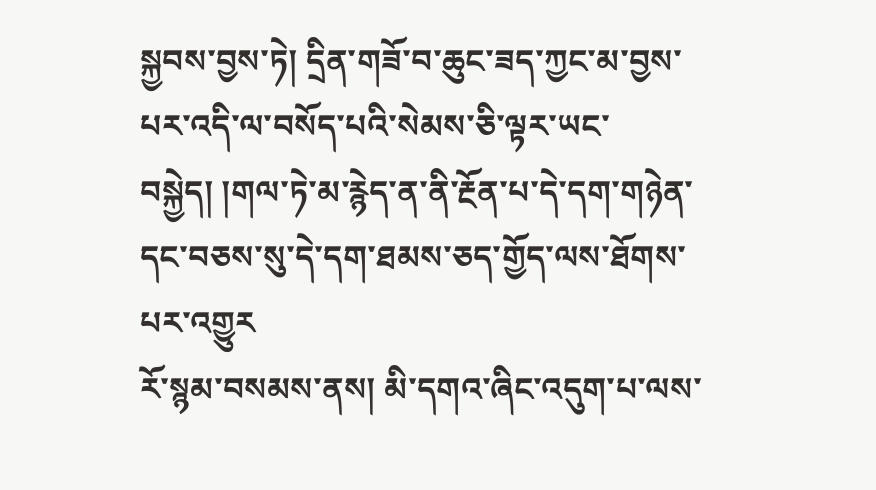སྐྱབས་བྱས་ཏེ། དྲིན་གཟོ་བ་ཆུང་ཟད་ཀྱང་མ་བྱས་པར་འདི་ལ་བསོད་པའི་སེམས་ཅི་ལྟར་ཡང་བསྐྱེད། །གལ་ཏེ་མ་རྙེད་ན་ནི་རྔོན་པ་དེ་དག་གཉེན་དང་བཅས་སུ་དེ་དག་ཐམས་ཅད་གྱོད་ལས་ཐོགས་པར་འགྱུར
རོ་སྙམ་བསམས་ནས། མི་དགའ་ཞིང་འདུག་པ་ལས་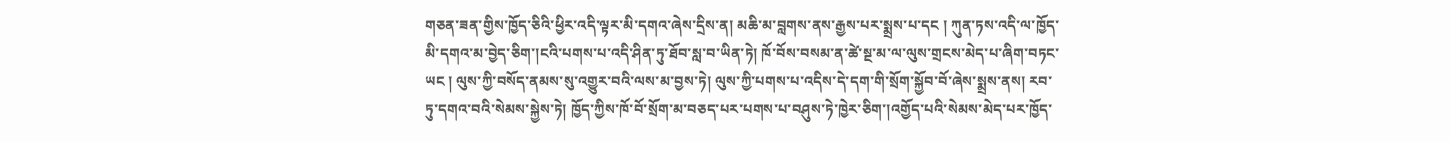གཅན་ཟན་གྱིས་ཁྱོད་ཅིའི་ཕྱིར་འདི་ལྟར་མི་དགའ་ཞེས་དྲིས་ན། མཆི་མ་བླགས་ནས་རྒྱས་པར་སྨྲས་པ་དང ། ཀུན་ཏས་འདི་ལ་ཁྱོད་མི་དགའ་མ་བྱེད་ཅིག་།ངའི་པགས་པ་འདི་ཤིན་ཏུ་ཐོབ་སླ་བ་ཡིན་ཏེ། ཁོ་བོས་བསམ་ན་ཚེ་སྔ་མ་ལ་ལུས་གྲངས་མེད་པ་ཞིག་བཏང་ཡང ། ལུས་ཀྱི་བསོད་ནམས་སུ་འགྱུར་བའི་ལས་མ་བྱས་ཏེ། ལུས་ཀྱི་པགས་པ་འདིས་དེ་དག་གི་སྲོག་སྐྱོབ་བོ་ཞེས་སྨྲས་ནས། རབ་ཏུ་དགའ་བའི་སེམས་སྐྱེས་ཏེ། ཁྱོད་ཀྱིས་ཁོ་བོ་སྲོག་མ་བཅད་པར་པགས་པ་བཤུས་ཏེ་ཁྱེར་ཅིག་།འགྱོད་པའི་སེམས་མེད་པར་ཁྱོད་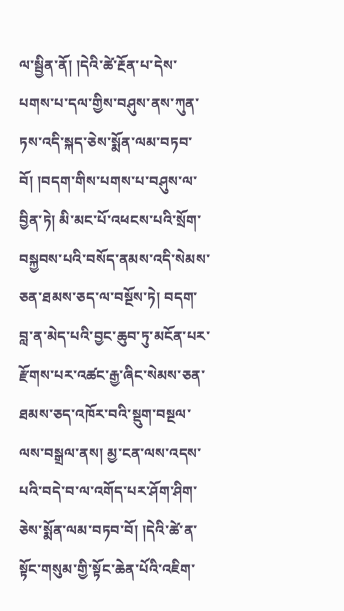ལ་སྦྱིན་ནོ། །དེའི་ཚེ་རྔོན་པ་དེས་པགས་པ་དལ་གྱིས་བཤུས་ནས་ཀུན་ཏས་འདི་སྐད་ཅེས་སྨོན་ལམ་བཏབ་བོ། །བདག་གིས་པགས་པ་བཤུས་ལ་བྱིན་ཏེ། མི་མང་པོ་འཕངས་པའི་སྲོག་བསྐྱབས་པའི་བསོད་ནམས་འདི་སེམས་ཅན་ཐམས་ཅད་ལ་བསྔོས་ཏེ། བདག་བླ་ན་མེད་པའི་བྱང་ཆུབ་ཏུ་མངོན་པར་རྫོགས་པར་འཚང་རྒྱ་ཞིང་སེམས་ཅན་ཐམས་ཅད་འཁོར་བའི་སྡུག་བསྔལ་ལས་བསྒྲལ་ནས། མྱ་ངན་ལས་འདས་པའི་བདེ་བ་ལ་འགོད་པར་ཤོག་ཤིག་ཅེས་སྨོན་ལམ་བཏབ་བོ། །དེའི་ཚེ་ན་སྟོང་གསུམ་གྱི་སྟོང་ཆེན་པོའི་འཇིག་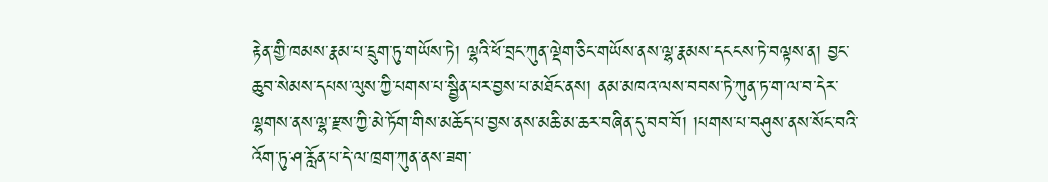རྟེན་གྱི་ཁམས་རྣམ་པ་དྲུག་ཏུ་གཡོས་ཏེ། ལྷའི་ཕོ་བྲང་ཀུན་ལྡེག་ཅིང་གཡོས་ནས་ལྷ་རྣམས་དངངས་ཏེ་བལྟས་ན། བྱང་ཆུབ་སེམས་དཔས་ལུས་ཀྱི་པགས་པ་སྦྱིན་པར་བྱས་པ་མཐོང་ནས། ནམ་མཁའ་ལས་བབས་ཏེ་ཀུན་ཏ་ག་ལ་བ་དེར་ལྷགས་ནས་ལྷ་རྫས་ཀྱི་མེ་ཏོག་གིས་མཆོད་པ་བྱས་ནས་མཆི་མ་ཆར་བཞིན་དུ་བབ་བོ། །པགས་པ་བཤུས་ནས་སོང་བའི་འོག་ཏུ་ཤ་རློན་པ་དེ་ལ་ཁྲག་ཀུན་ནས་ཟག་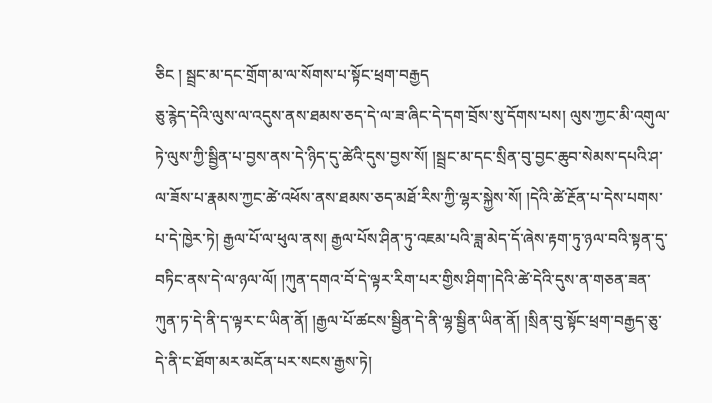ཅིང ། སྦྲང་མ་དང་གྲོག་མ་ལ་སོགས་པ་སྟོང་ཕྲག་བརྒྱད
ཅུ་རྙེད་དེའི་ལུས་ལ་འདུས་ནས་ཐམས་ཅད་དེ་ལ་ཟ་ཞིང་དེ་དག་བྲོས་སུ་དོགས་པས། ལུས་ཀྱང་མི་འགུལ་ཏེ་ལུས་ཀྱི་སྦྱིན་པ་བྱས་ནས་དེ་ཉིད་དུ་ཚེའི་དུས་བྱས་སོ། །སྦྲང་མ་དང་སྲིན་བུ་བྱང་ཆུབ་སེམས་དཔའི་ཤ་ལ་ཟོས་པ་རྣམས་ཀྱང་ཚེ་འཕོས་ནས་ཐམས་ཅད་མཐོ་རིས་ཀྱི་ལྷར་སྐྱེས་སོ། །དེའི་ཚེ་རྔོན་པ་དེས་པགས་པ་དེ་ཁྱེར་ཏེ། རྒྱལ་པོ་ལ་ཕུལ་ནས། རྒྱལ་པོས་ཤིན་ཏུ་འཇམ་པའི་ཟླ་མེད་དོ་ཞེས་རྟག་ཏུ་ཉལ་བའི་སྟན་དུ་བཏིང་ནས་དེ་ལ་ཉལ་ལོ། །ཀུན་དགའ་བོ་དེ་ལྟར་རིག་པར་གྱིས་ཤིག་།དེའི་ཚེ་དེའི་དུས་ན་གཅན་ཟན་ཀུན་ཏ་དེ་ནི་ད་ལྟར་ང་ཡིན་ནོ། །རྒྱལ་པོ་ཚངས་སྦྱིན་དེ་ནི་ལྷ་སྦྱིན་ཡིན་ནོ། །སྲིན་བུ་སྟོང་ཕྲག་བརྒྱད་ཅུ་དེ་ནི་ང་ཐོག་མར་མངོན་པར་སངས་རྒྱས་ཏེ།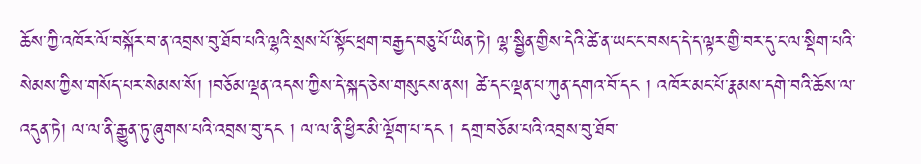ཆོས་ཀྱི་འཁོར་ལོ་བསྐོར་བ་ན་འབྲས་བུ་ཐོབ་པའི་ལྷའི་སྲས་པོ་སྟོང་ཕྲག་བརྒྱད་བཅུ་པོ་ཡིན་ཏེ། ལྷ་སྦྱིན་གྱིས་དེའི་ཚེ་ན་ཡང་ང་བསད་དེ་ད་ལྟར་གྱི་བར་དུ་ང་ལ་སྡིག་པའི་སེམས་ཀྱིས་གསོད་པར་སེམས་སོ། །བཅོམ་ལྡན་འདས་ཀྱིས་དེ་སྐད་ཅེས་གསུངས་ནས། ཚེ་དང་ལྡན་པ་ཀུན་དགའ་བོ་དང ། འཁོར་མང་པོ་རྣམས་དགེ་བའི་ཆོས་ལ་འདུན་ཏེ། ལ་ལ་ནི་རྒྱུན་ཏུ་ཞུགས་པའི་འབྲས་བུ་དང ། ལ་ལ་ནི་ཕྱིར་མི་ལྡོག་པ་དང ། དགྲ་བཅོམ་པའི་འབྲས་བུ་ཐོབ་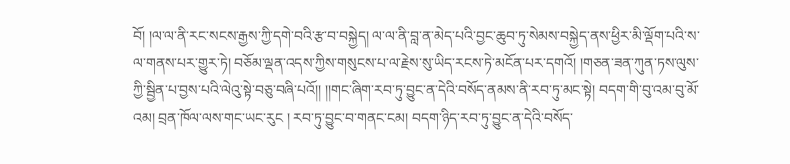བོ། །ལ་ལ་ནི་རང་སངས་རྒྱས་ཀྱི་དགེ་བའི་རྩ་བ་བསྐྱེད། ལ་ལ་ནི་བླ་ན་མེད་པའི་བྱང་ཆུབ་ཏུ་སེམས་བསྐྱེད་ནས་ཕྱིར་མི་ལྡོག་པའི་ས་ལ་གནས་པར་གྱུར་ཏེ། བཅོམ་ལྡན་འདས་ཀྱིས་གསུངས་པ་ལ་རྗེས་སུ་ཡིད་རངས་ཏེ་མངོན་པར་དགའོ། །གཅན་ཟན་ཀུན་ཏས་ལུས་ཀྱི་སྦྱིན་པ་བྱས་པའི་ལེའུ་སྟེ་བཅུ་བཞི་པའོ།། །།གང་ཞིག་རབ་ཏུ་བྱུང་ན་དེའི་བསོད་ནམས་ནི་རབ་ཏུ་མང་སྟེ། བདག་གི་བུ་འམ་བུ་མོ་འམ། བྲན་ཁོལ་ལས་གང་ཡང་རུང ། རབ་ཏུ་བྱུང་བ་གནང་ངམ། བདག་ཉིད་རབ་ཏུ་བྱུང་ན་དེའི་བསོད་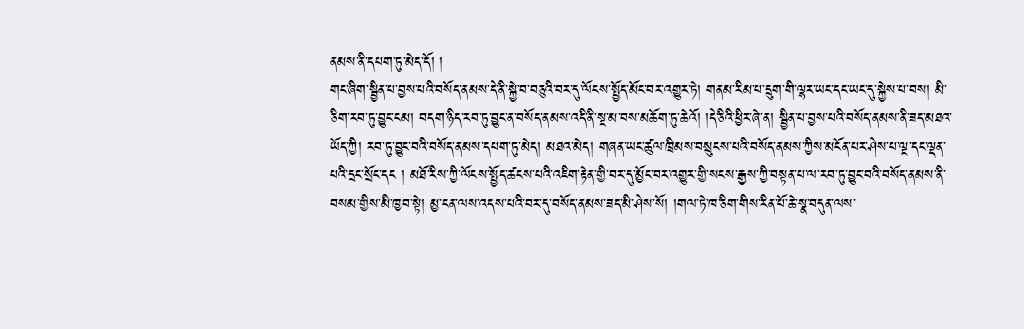ནམས་ནི་དཔག་ཏུ་མེད་དོ། །
གང་ཞིག་སྦྱིན་པ་བྱས་པའི་བསོད་ནམས་དེ་ནི་སྐྱེ་བ་བཅུའི་བར་དུ་ལོངས་སྤྱོད་མོང་བར་འགྱུར་ཏེ། གནམ་རིམ་པ་དྲུག་གི་ལྷར་ཡང་དང་ཡང་དུ་སྐྱེས་པ་བས། མི་ཅིག་རབ་ཏུ་བྱུང་ངམ། བདག་ཉིད་རབ་ཏུ་བྱུང་ན་བསོད་ནམས་འདི་ནི་སྔ་མ་བས་མཆོག་ཏུ་ཆེའོ། །དེ་ཅིའི་ཕྱིར་ཞེ་ན། སྦྱིན་པ་བྱས་པའི་བསོད་ནམས་ནི་ཟད་མཐའ་ཡོད་ཀྱི། རབ་ཏུ་བྱུང་བའི་བསོད་ནམས་དཔག་ཏུ་མེད། མཐའ་མེད། གཞན་ཡང་ཚུལ་ཁྲིམས་བསྲུངས་པའི་བསོད་ནམས་ཀྱིས་མངོན་པར་ཤེས་པ་ལྔ་དང་ལྡན་པའི་དྲང་སྲོང་དང ། མཐོ་རིས་ཀྱི་ལོངས་སྤྱོད་ཚངས་པའི་འཇིག་རྟེན་གྱི་བར་དུ་མྱོང་བར་འགྱུར་གྱི་སངས་རྒྱས་ཀྱི་བསྟན་པ་ལ་རབ་ཏུ་བྱུང་བའི་བསོད་ནམས་ནི་བསམ་གྱིས་མི་ཁྱབ་སྟེ། མྱ་ངན་ལས་འདས་པའི་བར་དུ་བསོད་ནམས་ཟད་མི་ཤེས་སོ། །གལ་ཏེ་ཁ་ཅིག་གིས་རིན་པོ་ཆེ་སྣ་བདུན་ལས་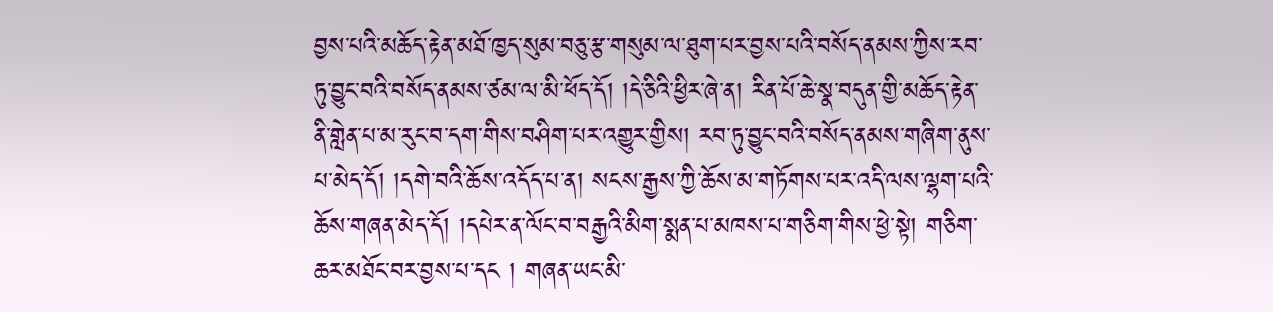བྱས་པའི་མཆོད་རྟེན་མཐོ་ཁྱད་སུམ་བཅུ་རྩ་གསུམ་ལ་ཐུག་པར་བྱས་པའི་བསོད་ནམས་ཀྱིས་རབ་ཏུ་བྱུང་བའི་བསོད་ནམས་ཙམ་ལ་མི་ཕོད་དོ། །དེ་ཅིའི་ཕྱིར་ཞེ་ན། རིན་པོ་ཆེ་སྣ་བདུན་གྱི་མཆོད་རྟེན་ནི་གླེན་པ་མ་རུང་བ་དག་གིས་བཤིག་པར་འགྱུར་གྱིས། རབ་ཏུ་བྱུང་བའི་བསོད་ནམས་གཞིག་ནུས་པ་མེད་དོ། །དགེ་བའི་ཆོས་འདོད་པ་ན། སངས་རྒྱས་ཀྱི་ཆོས་མ་གཏོགས་པར་འདི་ལས་ལྷག་པའི་ཆོས་གཞན་མེད་དོ། །དཔེར་ན་ལོང་བ་བརྒྱའི་མིག་སྨན་པ་མཁས་པ་གཅིག་གིས་ཕྱེ་སྟེ། གཅིག་ཆར་མཐོང་བར་བྱས་པ་དང ། གཞན་ཡང་མི་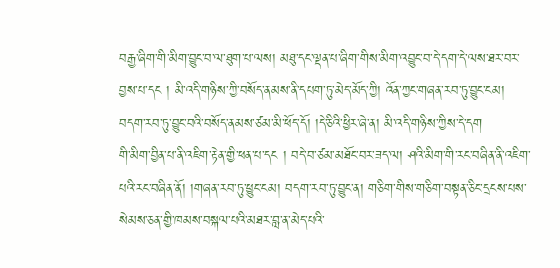བརྒྱ་ཞིག་གི་མིག་བྱུང་བ་ལ་ཐུག་པ་ལས། མཐུ་དང་ལྡན་པ་ཞིག་གིས་མིག་འབྱུང་བ་དེ་དག་དེ་ལས་ཐར་བར་བྱས་པ་དང ། མི་འདི་གཉིས་ཀྱི་བསོད་ནམས་ནི་དཔག་ཏུ་མེད་མོད་ཀྱི། འོན་ཀྱང་གཞན་རབ་ཏུ་བྱུང་ངམ། བདག་རབ་ཏུ་བྱུང་བའི་བསོད་ནམས་ཙམ་མི་ཕོད་དོ། །དེ་ཅིའི་ཕྱིར་ཞེ་ན། མི་འདི་གཉིས་ཀྱིས་དེ་དག
གི་མིག་བྱིན་པ་ནི་འཇིག་རྟེན་གྱི་ཕན་པ་དང ། བདེ་བ་ཙམ་མཐོང་བར་ཟད་ལ། ཤའི་མིག་གི་རང་བཞིན་ནི་འཇིག་པའི་རང་བཞིན་ནོ། །གཞན་རབ་ཏུ་ཕྱུང་ངམ། བདག་རབ་ཏུ་བྱུང་ན། གཅིག་གིས་གཅིག་བསྟན་ཅིང་དྲངས་པས་སེམས་ཅན་གྱི་ཁམས་བསྐལ་པའི་མཐར་བླ་ན་མེད་པའི་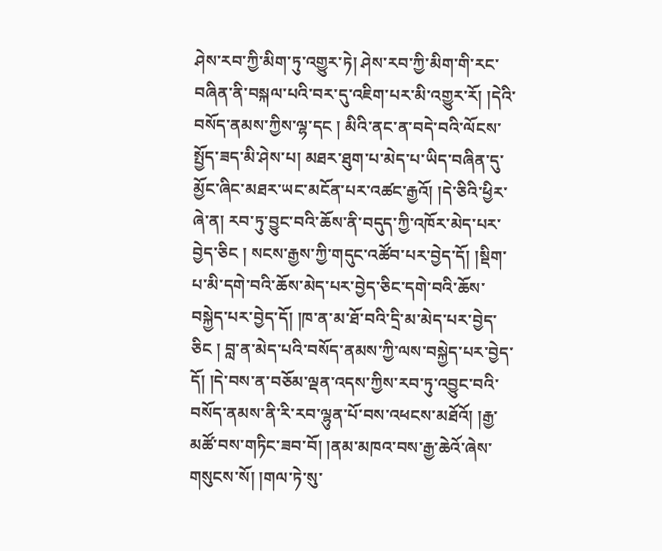ཤེས་རབ་ཀྱི་མིག་ཏུ་འགྱུར་ཏེ། ཤེས་རབ་ཀྱི་མིག་གི་རང་བཞིན་ནི་བསྐལ་པའི་བར་དུ་འཇིག་པར་མི་འགྱུར་རོ། །དེའི་བསོད་ནམས་ཀྱིས་ལྷ་དང ། མིའི་ནང་ན་བདེ་བའི་ལོངས་སྤྱོད་ཟད་མི་ཤེས་པ། མཐར་ཐུག་པ་མེད་པ་ཡིད་བཞིན་དུ་མྱོང་ཞིང་མཐར་ཡང་མངོན་པར་འཚང་རྒྱའོ། །དེ་ཅིའི་ཕྱིར་ཞེ་ན། རབ་ཏུ་བྱུང་བའི་ཆོས་ནི་བདུད་ཀྱི་འཁོར་མེད་པར་བྱེད་ཅིང ། སངས་རྒྱས་ཀྱི་གདུང་འཚོབ་པར་བྱེད་དོ། །སྡིག་པ་མི་དགེ་བའི་ཆོས་མེད་པར་བྱེད་ཅིང་དགེ་བའི་ཆོས་བསྐྱེད་པར་བྱེད་དོ། །ཁ་ན་མ་ཐོ་བའི་དྲི་མ་མེད་པར་བྱེད་ཅིང ། བླ་ན་མེད་པའི་བསོད་ནམས་ཀྱི་ལས་བསྐྱེད་པར་བྱེད་དོ། །དེ་བས་ན་བཅོམ་ལྡན་འདས་ཀྱིས་རབ་ཏུ་འབྱུང་བའི་བསོད་ནམས་ནི་རི་རབ་ལྷུན་པོ་བས་འཕངས་མཐོའོ། །རྒྱ་མཚོ་བས་གཏིང་ཟབ་བོ། །ནམ་མཁའ་བས་རྒྱ་ཆེའོ་ཞེས་གསུངས་སོ། །གལ་ཏེ་སུ་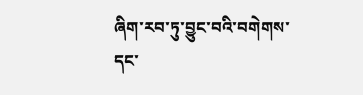ཞིག་རབ་ཏུ་བྱུང་བའི་བགེགས་དང་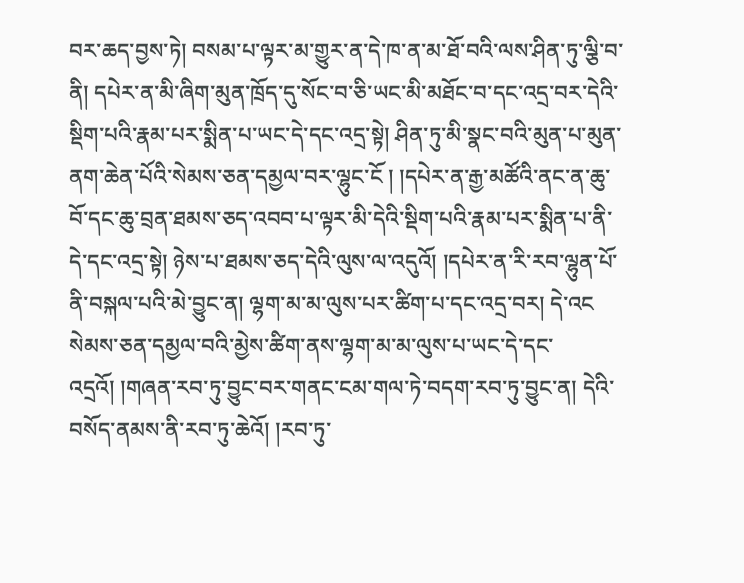བར་ཆད་བྱས་ཏེ། བསམ་པ་ལྟར་མ་གྱུར་ན་དེ་ཁ་ན་མ་ཐོ་བའི་ལས་ཤིན་ཏུ་ལྕི་བ་ནི། དཔེར་ན་མི་ཞིག་མུན་ཁྲོད་དུ་སོང་བ་ཅི་ཡང་མི་མཐོང་བ་དང་འདྲ་བར་དེའི་སྡིག་པའི་རྣམ་པར་སྨིན་པ་ཡང་དེ་དང་འདྲ་སྟེ། ཤིན་ཏུ་མི་སྣང་བའི་མུན་པ་མུན་ནག་ཆེན་པོའི་སེམས་ཅན་དམྱལ་བར་ལྷུང་ངོ ། །དཔེར་ན་རྒྱ་མཚོའི་ནང་ན་ཆུ་བོ་དང་ཆུ་བྲན་ཐམས་ཅད་འབབ་པ་ལྟར་མི་དེའི་སྡིག་པའི་རྣམ་པར་སྨིན་པ་ནི་དེ་དང་འདྲ་སྟེ། ཉེས་པ་ཐམས་ཅད་དེའི་ལུས་ལ་འདུའོ། །དཔེར་ན་རི་རབ་ལྷུན་པོ་ནི་བསྐལ་པའི་མེ་བྱུང་ན། ལྷག་མ་མ་ལུས་པར་ཚིག་པ་དང་འདྲ་བར། དེ་འང
སེམས་ཅན་དམྱལ་བའི་མྱེས་ཚིག་ནས་ལྷག་མ་མ་ལུས་པ་ཡང་དེ་དང་འདྲའོ། །གཞན་རབ་ཏུ་བྱུང་བར་གནང་ངམ་གལ་ཏེ་བདག་རབ་ཏུ་བྱུང་ན། དེའི་བསོད་ནམས་ནི་རབ་ཏུ་ཆེའོ། །རབ་ཏུ་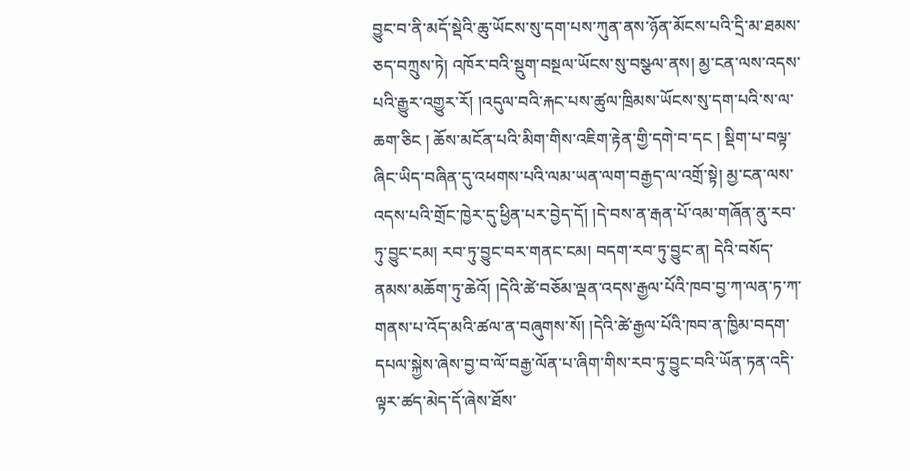བྱུང་བ་ནི་མདོ་སྡེའི་ཆུ་ཡོངས་སུ་དག་པས་ཀུན་ནས་ཉོན་མོངས་པའི་དྲི་མ་ཐམས་ཅད་བཀྲུས་ཏེ། འཁོར་བའི་སྡུག་བསྔལ་ཡོངས་སུ་བསྩལ་ནས། མྱ་ངན་ལས་འདས་པའི་རྒྱུར་འགྱུར་རོ། །འདུལ་བའི་རྐང་པས་ཚུལ་ཁྲིམས་ཡོངས་སུ་དག་པའི་ས་ལ་ཆག་ཅིང ། ཆོས་མངོན་པའི་མིག་གིས་འཇིག་རྟེན་གྱི་དགེ་བ་དང ། སྡིག་པ་བལྟ་ཞིང་ཡིད་བཞིན་དུ་འཕགས་པའི་ལམ་ཡན་ལག་བརྒྱད་ལ་འགྲོ་སྟེ། མྱ་ངན་ལས་འདས་པའི་གྲོང་ཁྱེར་དུ་ཕྱིན་པར་བྱེད་དོ། །དེ་བས་ན་རྒན་པོ་འམ་གཞོན་ནུ་རབ་ཏུ་བྱུང་ངམ། རབ་ཏུ་བྱུང་བར་གནང་ངམ། བདག་རབ་ཏུ་བྱུང་ན། དེའི་བསོད་ནམས་མཆོག་ཏུ་ཆེའོ། །དེའི་ཚེ་བཅོམ་ལྡན་འདས་རྒྱལ་པོའི་ཁབ་བྱ་ཀ་ལན་ཏ་ཀ་གནས་པ་འོད་མའི་ཚལ་ན་བཞུགས་སོ། །དེའི་ཚེ་རྒྱལ་པོའི་ཁབ་ན་ཁྱིམ་བདག་དཔལ་སྐྱེས་ཞེས་བྱ་བ་ལོ་བརྒྱ་ལོན་པ་ཞིག་གིས་རབ་ཏུ་བྱུང་བའི་ཡོན་ཏན་འདི་ལྟར་ཚད་མེད་དོ་ཞེས་ཐོས་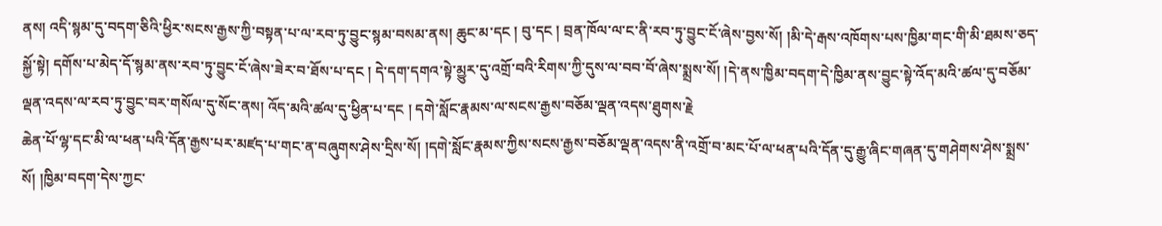ནས། འདི་སྙམ་དུ་བདག་ཅིའི་ཕྱིར་སངས་རྒྱས་ཀྱི་བསྟན་པ་ལ་རབ་ཏུ་བྱུང་སྙམ་བསམ་ནས། ཆུང་མ་དང ། བུ་དང ། བྲན་ཁོལ་ལ་ང་ནི་རབ་ཏུ་བྱུང་ངོ་ཞེས་བྱས་སོ། །མི་དེ་རྒས་འཁོགས་པས་ཁྱིམ་གང་གི་མི་ཐམས་ཅད་སྐྱོ་སྟེ། དགོས་པ་མེད་དོ་སྙམ་ནས་རབ་ཏུ་བྱུང་ངོ་ཞེས་ཟེར་བ་ཐོས་པ་དང ། དེ་དག་དགའ་སྟེ་མྱུར་དུ་འགྲོ་བའི་རིགས་ཀྱི་དུས་ལ་བབ་བོ་ཞེས་སྨྲས་སོ། །དེ་ནས་ཁྱིམ་བདག་དེ་ཁྱིམ་ནས་བྱུང་སྟེ་འོད་མའི་ཚལ་དུ་བཅོམ་ལྡན་འདས་ལ་རབ་ཏུ་བྱུང་བར་གསོལ་དུ་སོང་ནས། འོད་མའི་ཚལ་དུ་ཕྱིན་པ་དང ། དགེ་སློང་རྣམས་ལ་སངས་རྒྱས་བཅོམ་ལྡན་འདས་ཐུགས་རྗེ
ཆེན་པོ་ལྷ་དང་མི་ལ་ཕན་པའི་དོན་རྒྱས་པར་མཛད་པ་གང་ན་བཞུགས་ཤེས་དྲིས་སོ། །དགེ་སློང་རྣམས་ཀྱིས་སངས་རྒྱས་བཅོམ་ལྡན་འདས་ནི་འགྲོ་བ་མང་པོ་ལ་ཕན་པའི་དོན་དུ་རྒྱུ་ཞིང་གཞན་དུ་གཤེགས་ཤེས་སྨྲས་སོ། །ཁྱིམ་བདག་དེས་ཀྱང་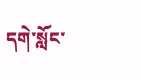དགེ་སློང་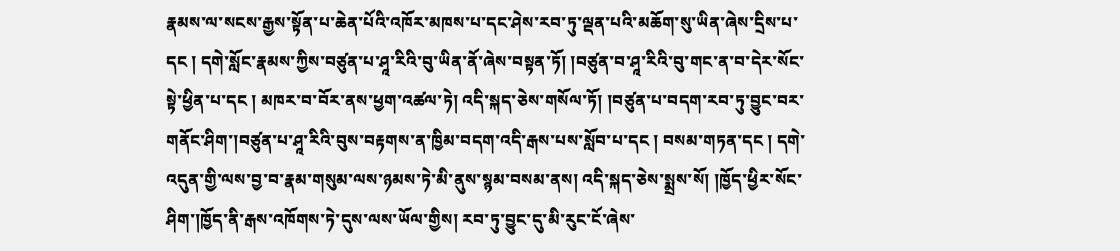རྣམས་ལ་སངས་རྒྱས་སྟོན་པ་ཆེན་པོའི་འཁོར་མཁས་པ་དང་ཤེས་རབ་ཏུ་ལྡན་པའི་མཆོག་སུ་ཡིན་ཞེས་དྲིས་པ་དང ། དགེ་སློང་རྣམས་ཀྱིས་བཙུན་པ་ཤཱ་རིའི་བུ་ཡིན་ནོ་ཞེས་བསྟན་ཏོ། །བཙུན་བ་ཤཱ་རིའི་བུ་གང་ན་བ་དེར་སོང་སྟེ་ཕྱིན་པ་དང ། མཁར་བ་བོར་ནས་ཕྱག་འཚལ་ཏེ། འདི་སྐད་ཅེས་གསོལ་ཏོ། །བཙུན་པ་བདག་རབ་ཏུ་བྱུང་བར་གནོང་ཤིག་།བཙུན་པ་ཤཱ་རིའི་བུས་བརྟགས་ན་ཁྱིམ་བདག་འདི་རྒས་པས་སློབ་པ་དང ། བསམ་གཏན་དང ། དགེ་འདུན་གྱི་ལས་བྱ་བ་རྣམ་གསུམ་ལས་ཉམས་ཏེ་མི་ནུས་སྙམ་བསམ་ནས། འདི་སྐད་ཅེས་སྨྲས་སོ། །ཁྱོད་ཕྱིར་སོང་ཤིག་།ཁྱོད་ནི་རྒས་འཁོགས་ཏེ་དུས་ལས་ཡོལ་གྱིས། རབ་ཏུ་བྱུང་དུ་མི་རུང་ངོ་ཞེས་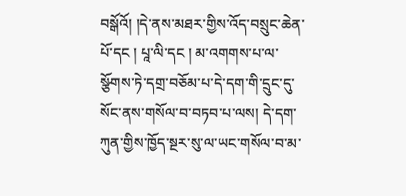བསྒོའོ། །དེ་ནས་མཐར་གྱིས་འོད་བསྲུང་ཆེན་པོ་དང ། པཱ་ལི་དང ། མ་འགགས་པ་ལ་སྩོགས་ཏེ་དགྲ་བཅོམ་པ་དེ་དག་གི་དྲུང་དུ་སོང་ནས་གསོལ་བ་བཏབ་པ་ལས། དེ་དག་ཀུན་གྱིས་ཁྱོད་སྔར་སུ་ལ་ཡང་གསོལ་བ་མ་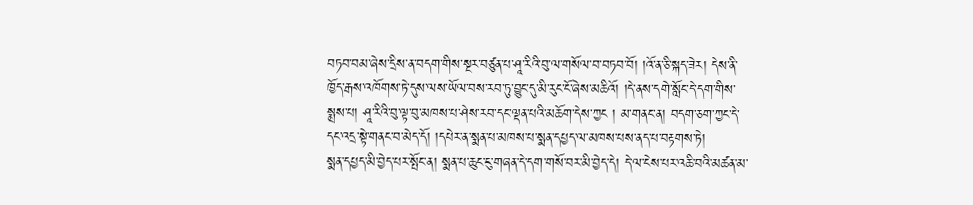བཏབ་བམ་ཞེས་དྲིས་ན་བདག་གིས་སྔར་བཙུན་པ་ཤཱ་རིའི་བུ་ལ་གསོལ་བ་བཏབ་བོ། །འོ་ན་ཅི་སྐད་ཟེར། དེས་ནི་ཁྱོད་རྒས་འཁོགས་ཏེ་དུས་ལས་ཡོལ་བས་རབ་ཏུ་བྱུང་དུ་མི་རུང་ངོ་ཞེས་མཆིའོ། །དེ་ནས་དགེ་སློང་དེ་དག་གིས་སྨྲས་པ། ཤཱ་རིའི་བུ་ལྟ་བུ་མཁས་པ་ཤེས་རབ་དང་ལྡན་པའི་མཆོག་དེས་ཀྱང ། མ་གནང་ན། བདག་ཅག་ཀྱང་དེ་དང་འདྲ་སྟེ་གནང་བ་མེད་དོ། །དཔེར་ན་སྨན་པ་མཁས་པ་སྨན་དཔྱད་ལ་མཁས་པས་ནད་པ་བརྟགས་ཏེ།
སྨན་དཔྱད་མི་བྱེད་པར་སྤོང་ན། སྨན་པ་ཆུང་ངུ་གཞན་དེ་དག་གསོ་བར་མི་བྱེད་དེ། དེ་ལ་ངེས་པར་འཆི་བའི་མཚན་མ་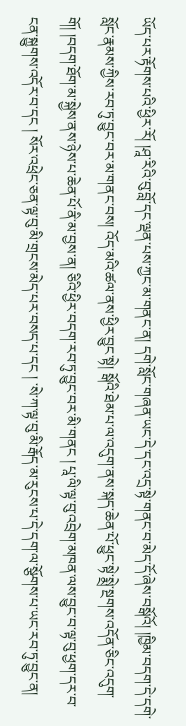ཡོད་པར་རྟོགས་པའི་ཕྱིར་རོ། །ཤཱ་རིའི་བུ་བློ་དང་ལྡན་པས་ཀྱང་མ་གནང་ན། དགེ་སློང་གཞན་ཡང་དེ་དང་འདྲ་སྟེ་གནང་བ་མེད་དོ་ཞེས་བསྒོའོ། །ཁྱིམ་བདག་དེ་དགེ་སློང་རྣམས་ཀྱིས་རབ་ཏུ་བྱུང་བར་མ་གནང་བས། འོད་མའི་ཚལ་ནས་ཕྱིར་བྱུང་སྟེ། སྒོའི་ཐེམ་པ་ལ་འདུག་ནས་སྐད་ཆེན་པོ་ཕྱུང་སྟེ་སྨྲེ་སྔགས་འདོན་ཅིང་འདུག་གོ། །བདག་ཐོག་མ་སྐྱེས་ནས་ཉེས་པ་ཆེན་པོ་ནི་མ་བྱས་ན། ཅིའི་ཕྱིར་བདག་རབ་ཏུ་བྱུང་བར་མི་གནང ། པཱ་ལི་ལྟ་བུ་འབྲེག་མཁན་ལས་བྱུང་བ་ལྟ་བུ་ཕྱག་དར་བ་ངན་སྐྱུགས་འདོར་བ་དང ། སོར་འཕྲེང་ཅན་ལྟ་བུ་མི་གྲངས་མེད་པར་བསད་པ་དང ། ་སེ་ཀ་ལྟ་བུ་མི་རྒོད་མ་རུངས་པ་དེ་དག་ལ་སྩོགས་པ་ཡང་རབ་ཏུ་བྱུང་ན།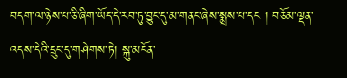བདག་ལ་ཉེས་པ་ཅི་ཞིག་ཡོད་དེ་རབ་ཏུ་བྱུང་དུ་མ་གནང་ཞེས་སྨྲས་པ་དང ། བཅོམ་ལྡན་འདས་དེའི་དྲུང་དུ་གཤེགས་ཏེ། སྐུ་མངོན་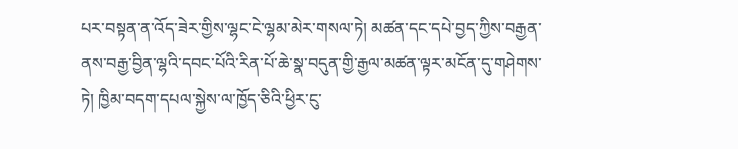པར་བསྟན་ན་འོད་ཟེར་གྱིས་ལྷང་ངེ་ལྷམ་མེར་གསལ་ཏེ། མཚན་དང་དཔེ་བྱད་ཀྱིས་བརྒྱན་ནས་བརྒྱ་བྱིན་ལྷའི་དབང་པོའི་རིན་པོ་ཆེ་སྣ་བདུན་གྱི་རྒྱལ་མཚན་ལྟར་མངོན་དུ་གཤེགས་ཏེ། ཁྱིམ་བདག་དཔལ་སྐྱེས་ལ་ཁྱོད་ཅིའི་ཕྱིར་ངུ་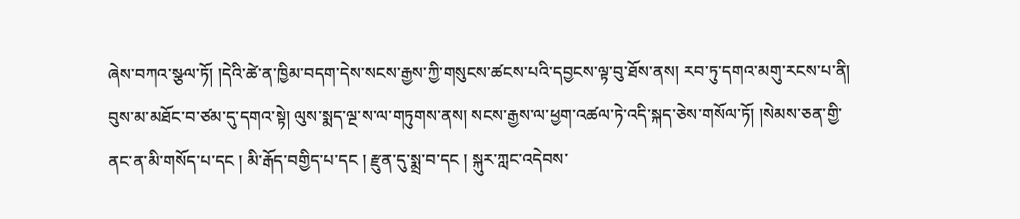ཞེས་བཀའ་སྩལ་ཏོ། །དེའི་ཚེ་ན་ཁྱིམ་བདག་དེས་སངས་རྒྱས་ཀྱི་གསུངས་ཚངས་པའི་དབྱངས་ལྟ་བུ་ཐོས་ནས། རབ་ཏུ་དགའ་མགུ་རངས་པ་ནི། བུས་མ་མཐོང་བ་ཙམ་དུ་དགའ་སྟེ། ལུས་སྨད་ལྔ་ས་ལ་གཏུགས་ནས། སངས་རྒྱས་ལ་ཕྱག་འཚལ་ཏེ་འདི་སྐད་ཅེས་གསོལ་ཏོ། །སེམས་ཅན་གྱི་ནང་ན་མི་གསོད་པ་དང ། མི་རྒོད་བགྱིད་པ་དང ། རྫུན་དུ་སྨྲ་བ་དང ། སྐུར་ཀླང་འདེབས་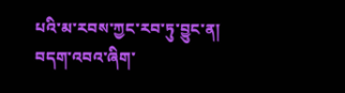པའི་མ་རབས་ཀྱང་རབ་ཏུ་བྱུང་ན། བདག་འབའ་ཞིག་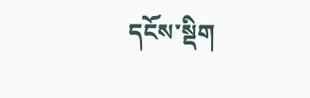དངོས་སྡིག